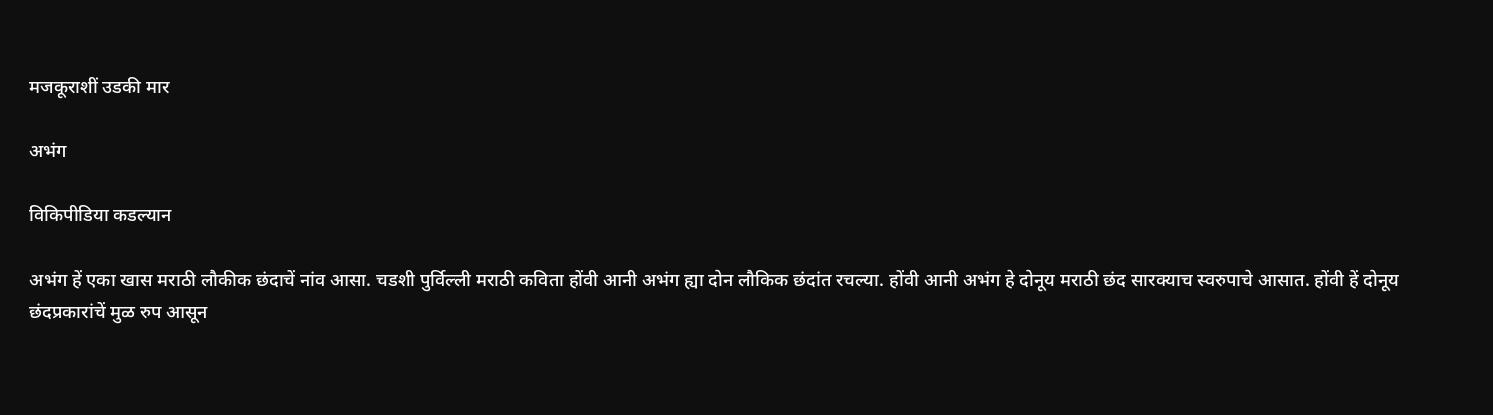मजकूराशीं उडकी मार

अभंग

विकिपीडिया कडल्यान

अभंग हें एका खास मराठी लौकीक छंदाचें नांव आसा. चडशी पुर्विल्ली मराठी कविता होंवी आनी अभंग ह्या दोन लौकिक छंदांत रचल्या. होंवी आनी अभंग हे दोनूय मराठी छंद सारक्याच स्वरुपाचे आसात. होंवी हें दोनूय छंदप्रकारांचें मुळ रुप आसून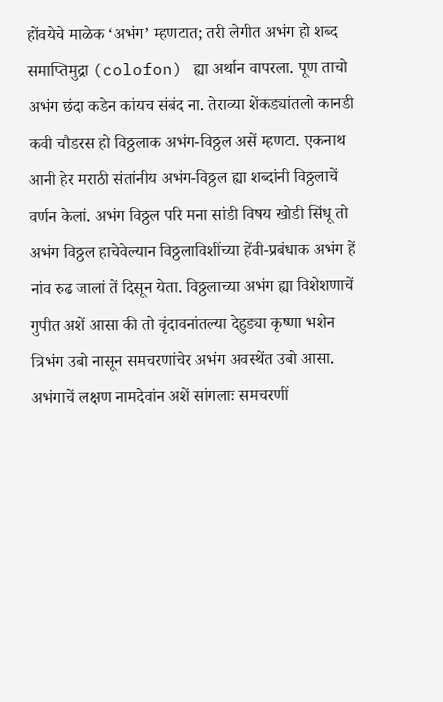होंवयेचे माळेक ‘अभंग’ म्हणटात; तरी लेगीत अभंग हो शब्द समाप्तिमुद्रा (colofon) ह्या अर्थान वापरला. पूण ताचो अभंग छंदा कडेन कांयच संबंद ना. तेराव्या शेंकड्यांतलो कानडी कवी चौडरस हो विठ्ठलाक अभंग-विठ्ठल असें म्हणटा. एकनाथ आनी हेर मराठी संतांनीय अभंग-विठ्ठल ह्या शब्दांनी विठ्ठलाचें वर्णन केलां. अभंग विठ्ठल परि मना सांडी विषय खोडी सिंधू तो अभंग विठ्ठल हाचेवेल्यान विठ्ठलाविशींच्या हेंवी-प्रबंधाक अभंग हें नांव रुढ जालां तें दिसून येता. विठ्ठलाच्या अभंग ह्या विशेशणाचें गुपीत अशें आसा की तो वृंदावनांतल्या देहुड्या कृष्णा भशेन त्रिभंग उबो नासून समचरणांचेर अभंग अवस्थेंत उबो आसा. अभंगाचें लक्षण नामदेवांन अशें सांगलाः समचरणीं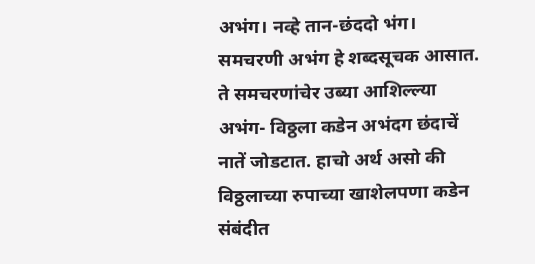अभंग। नव्हे तान-छंददो भंग। समचरणी अभंग हे शब्दसूचक आसात. ते समचरणांचेर उब्या आशिल्ल्या अभंग- विठ्ठला कडेन अभंदग छंदाचें नातें जोडटात. हाचो अर्थ असो की विठ्ठलाच्या रुपाच्या खाशेलपणा कडेन संबंदीत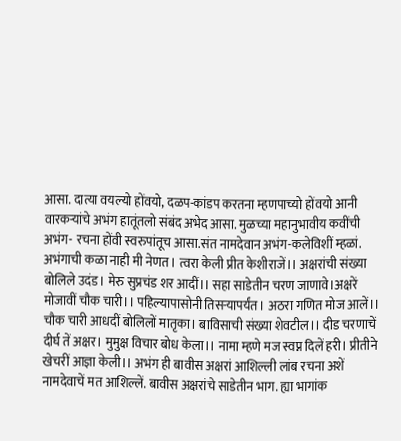आसा. दात्या वयल्यो होंवयो, दळप-कांडप करतना म्हणपाच्यो होंवयो आनी वारकऱ्यांचे अभंग हातूंतलो संबंद अभेद आसा. मुळच्या महानुभावीय कवींची अभंग- रचना होंवी स्वरुपांतूच आसा.संत नामदेवान अभंग-कलेविशीं म्हळां. अभंगाची कळा नाही मी नेणत। त्वरा केली प्रीत केशीराजें।। अक्षरांची संख्या बोलिले उदंड। मेरु सुप्रचंड शर आदीं।। सहा साडेतीन चरण जाणावे।अक्षरें मोजावीं चौक चारी।। पहिल्यापासोनी तिसऱ्यापर्यंत। अठरा गणित मोज आलें।। चौक चारी आधदीं बोलिलों मातृका। बाविसाची संख्या शेवटील।। दीड चरणाचें दीर्घ तें अक्षर। मुमुक्ष विचार बोध केला।। नामा म्हणे मज स्वप्न दिलें हरी। प्रीतीने खेचरीं आज्ञा केली।। अभंग ही बावीस अक्षरां आशिल्ली लांब रचना अशें नामदेवाचें मत आशिल्लें. बावीस अक्षरांचे साडेतीन भाग. ह्या भागांक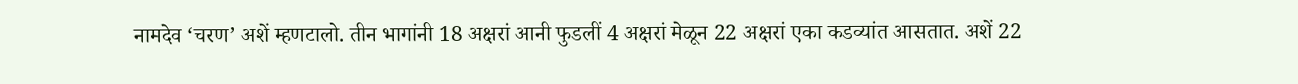नामदेव ‘चरण’ अशें म्हणटालो. तीन भागांनी 18 अक्षरां आनी फुडलीं 4 अक्षरां मेळून 22 अक्षरां एका कडव्यांत आसतात. अशें 22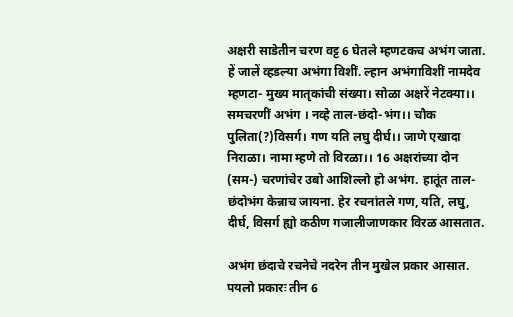अक्षरी साडेतीन चरण वट्ट 6 घेतले म्हणटकच अभंग जाता. हें जालें व्हडल्या अभंगा विशीं. ल्हान अभंगाविशीं नामदेव म्हणटा- मुख्य मातृकांची संख्या। सोळा अक्षरें नेटक्या।। समचरणीं अभंग । नव्हे ताल-छंदो-भंग।। चौक पुलिता(?)विसर्ग। गण यति लघु दीर्घ।। जाणे एखादा निराळा। नामा म्हणे तो विरळा।। 16 अक्षरांच्या दोन (सम-) चरणांचेर उबो आशिल्लो हो अभंग. हातूंत ताल-छंदोभंग केन्नाच जायना. हेर रचनांतले गण, यति, लघु, दीर्घ, विसर्ग ह्यो कठीण गजालीजाणकार विरळ आसतात.

अभंग छंदाचे रचनेचे नदरेन तीन मुखेल प्रकार आसात. पयलो प्रकारः तीन 6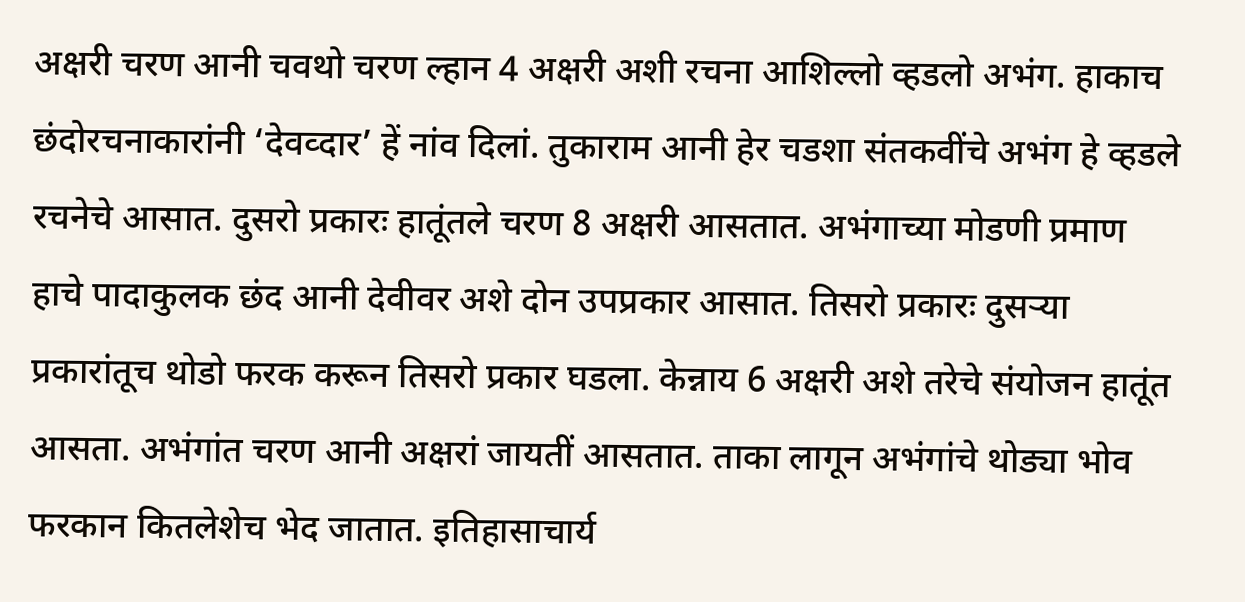अक्षरी चरण आनी चवथो चरण ल्हान 4 अक्षरी अशी रचना आशिल्लो व्हडलो अभंग. हाकाच छंदोरचनाकारांनी ‘देवव्दार’ हें नांव दिलां. तुकाराम आनी हेर चडशा संतकवींचे अभंग हे व्हडले रचनेचे आसात. दुसरो प्रकारः हातूंतले चरण 8 अक्षरी आसतात. अभंगाच्या मोडणी प्रमाण हाचे पादाकुलक छंद आनी देवीवर अशे दोन उपप्रकार आसात. तिसरो प्रकारः दुसऱ्या प्रकारांतूच थोडो फरक करून तिसरो प्रकार घडला. केन्नाय 6 अक्षरी अशे तरेचे संयोजन हातूंत आसता. अभंगांत चरण आनी अक्षरां जायतीं आसतात. ताका लागून अभंगांचे थोड्या भोव फरकान कितलेशेच भेद जातात. इतिहासाचार्य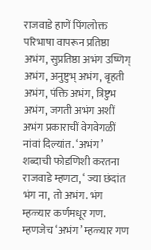राजवाडे हाणें पिंगलोक्त परिभाषा वापरून प्रतिष्ठा अभंग, सुप्रतिष्ठा अभंग उष्णिग् अभंग, अनुष्टुभ् अभंग, बृहती अभंग, पंक्ति अभंग, त्रिष्टुभ अभंग, जगती अभंग अशीं अभंग प्रकाराचीं वेगवेगळीं नांवां दिल्यांत. ‘अभंग’ शब्दाची फोडणिशी करतना राजवाडे म्हणटा, ‘ ज्या छंदांत भंग ना, तो अभंग. भंग म्हळ्यार कर्णमधूर गण. म्हणजेच ‘अभंग ’ म्हळ्यार गण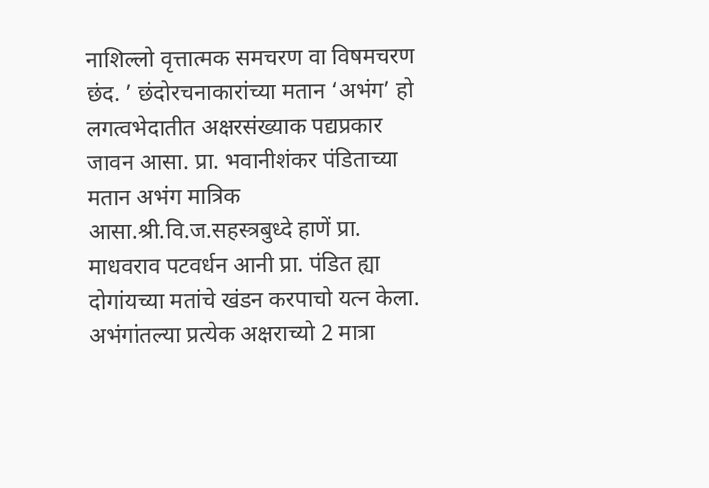नाशिल्लो वृत्तात्मक समचरण वा विषमचरण छंद. ’ छंदोरचनाकारांच्या मतान ‘अभंग’ हो लगत्वभेदातीत अक्षरसंख्याक पद्यप्रकार जावन आसा. प्रा. भवानीशंकर पंडिताच्या मतान अभंग मात्रिक आसा.श्री.वि.ज.सहस्त्रबुध्दे हाणें प्रा. माधवराव पटवर्धन आनी प्रा. पंडित ह्या दोगांयच्या मतांचे खंडन करपाचो यत्न केला. अभंगांतल्या प्रत्येक अक्षराच्यो 2 मात्रा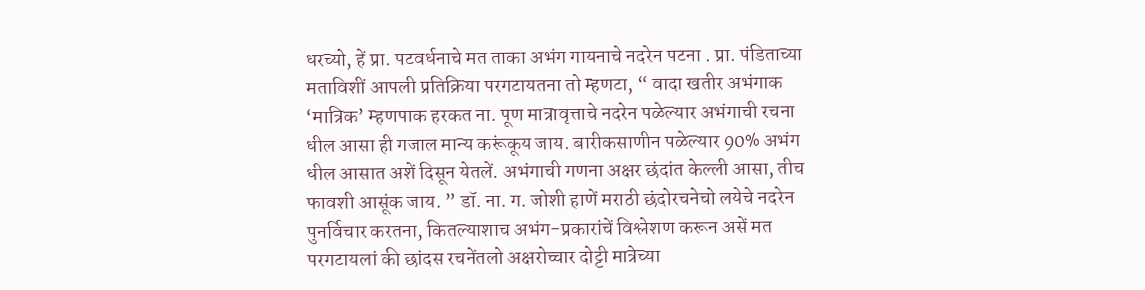धरच्यो, हें प्रा. पटवर्धनाचे मत ताका अभंग गायनाचे नदरेन पटना . प्रा. पंडिताच्या मताविशीं आपली प्रतिक्रिया परगटायतना तो म्हणटा, “ वादा खतीर अभंगाक ‘मात्रिक’ म्हणपाक हरकत ना. पूण मात्रावृत्ताचे नदरेन पळेल्यार अभंगाची रचना धील आसा ही गजाल मान्य करूंकूय जाय. बारीकसाणीन पळेल्यार 90% अभंग धील आसात अशें दिसून येतलें. अभंगाची गणना अक्षर छंदांत केल्ली आसा, तीच फावशी आसूंक जाय. ” डॉ. ना. ग. जोशी हाणें मराठी छंदोरचनेचो लयेचे नदरेन पुनर्विचार करतना, कितल्याशाच अभंग-प्रकारांचें विश्लेशण करून असें मत परगटायलां की छांदस रचनेंतलो अक्षरोच्चार दोट्टी मात्रेच्या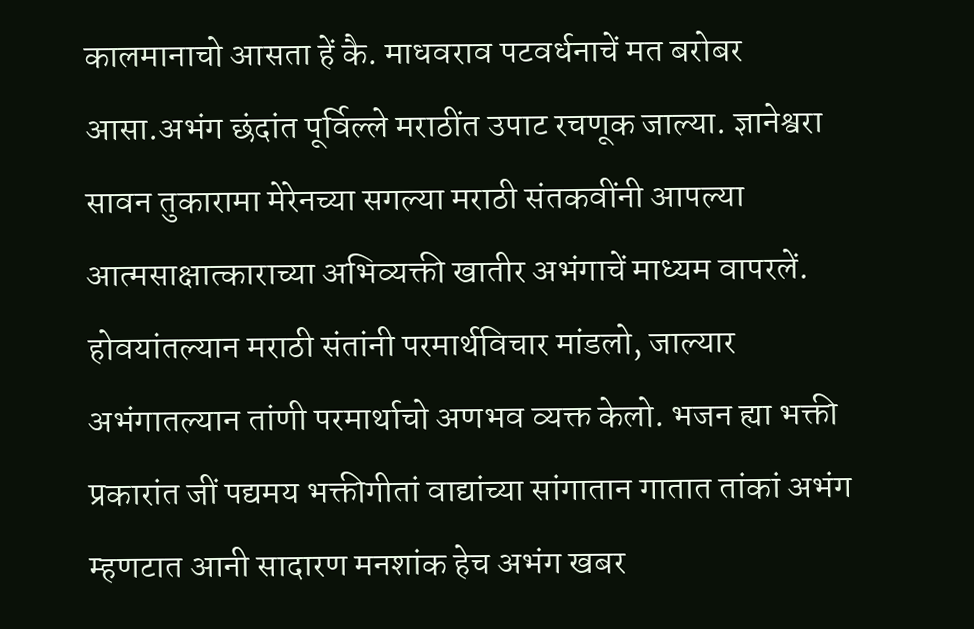कालमानाचो आसता हें कै. माधवराव पटवर्धनाचें मत बरोबर आसा.अभंग छंदांत पूर्विल्ले मराठींत उपाट रचणूक जाल्या. ज्ञानेश्वरा सावन तुकारामा मेरेनच्या सगल्या मराठी संतकवींनी आपल्या आत्मसाक्षात्काराच्या अभिव्यक्ती खातीर अभंगाचें माध्यम वापरलें. होवयांतल्यान मराठी संतांनी परमार्थविचार मांडलो, जाल्यार अभंगातल्यान तांणी परमार्थाचो अणभव व्यक्त केलो. भजन ह्या भक्ती प्रकारांत जीं पद्यमय भक्तीगीतां वाद्यांच्या सांगातान गातात तांकां अभंग म्हणटात आनी सादारण मनशांक हेच अभंग खबर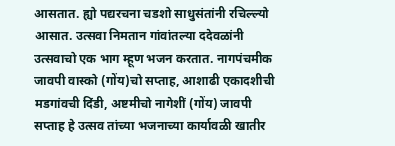आसतात. ह्यो पद्यरचना चडशो साधुसंतांनी रचिल्ल्यो आसात. उत्सवा निमतान गांवांतल्या ददेवळांनी उत्सवाचो एक भाग म्हूण भजन करतात. नागपंचमीक जावपी वास्को (गोंय)चो सप्ताह, आशाढी एकादशीची मडगांवची दिंडी, अष्टमीचो नागेशीं (गोंय) जावपी सप्ताह हे उत्सव तांच्या भजनाच्या कार्यावळी खातीर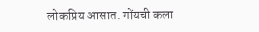लोकप्रिय आसात. गोंयची कला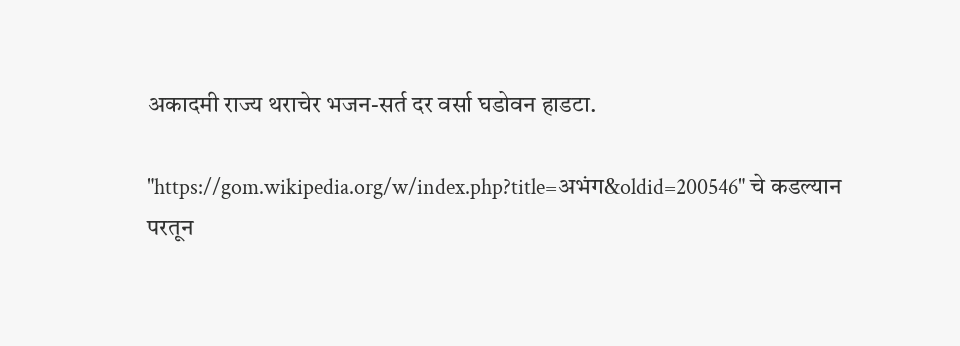अकादमी राज्य थराचेर भजन-सर्त दर वर्सा घडोवन हाडटा.

"https://gom.wikipedia.org/w/index.php?title=अभंग&oldid=200546" चे कडल्यान परतून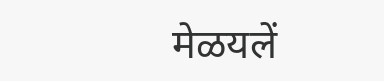मेळयलें